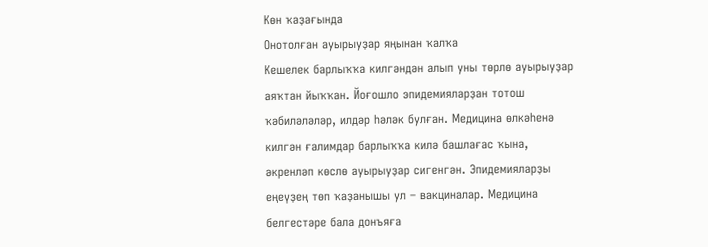Көн ҡаҙағында
Онотолған ауырыуҙар яңынан ҡалҡа
Кешелек барлыҡҡа килгәндән алып уны төрлө ауырыуҙар аяҡтан йыҡҡан. Йоғошло эпидемияларҙан тотош ҡәбиләләләр, илдәр һәләк булған. Медицина өлкәһенә килгән ғалимдар барлыҡҡа килә башлағас ҡына, әкренләп көслө ауырыуҙар сигенгән. Эпидемияларҙы еңеүҙең төп ҡаҙанышы ул – вакциналар. Медицина белгестәре бала донъяға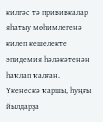килгәс тә прививкалар яһатыу мөһимлегенә килеп кешелекте эпидемия һәләкәтенән һаҡлап ҡалған.
Үкенескә ҡаршы, һуңғы йылдарҙа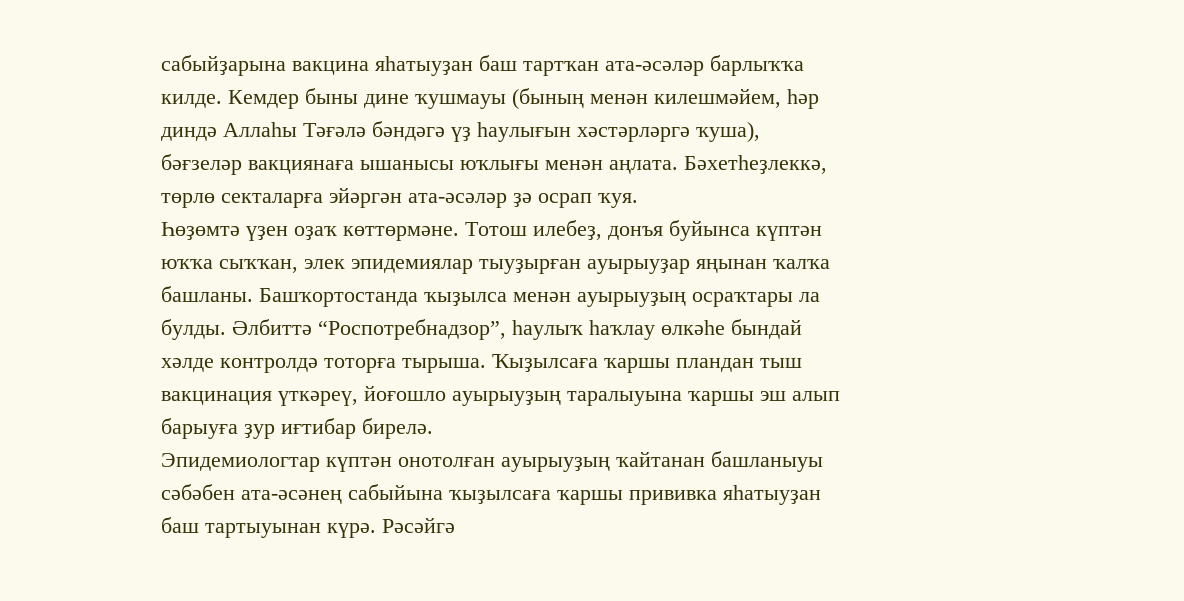сабыйҙарына вакцина яһатыуҙан баш тартҡан ата-әсәләр барлыҡҡа килде. Кемдер быны дине ҡушмауы (бының менән килешмәйем, һәр диндә Аллаһы Тәғәлә бәндәгә үҙ һаулығын хәстәрләргә ҡуша), бәғзеләр вакциянаға ышанысы юҡлығы менән аңлата. Бәхетһеҙлеккә, төрлө секталарға эйәргән ата-әсәләр ҙә осрап ҡуя.
Һөҙөмтә үҙен оҙаҡ көттөрмәне. Тотош илебеҙ, донъя буйынса күптән юҡҡа сыҡҡан, элек эпидемиялар тыуҙырған ауырыуҙар яңынан ҡалҡа башланы. Башҡортостанда ҡыҙылса менән ауырыуҙың осраҡтары ла булды. Әлбиттә “Роспотребнадзор”, һаулыҡ һаҡлау өлкәһе бындай хәлде контролдә тоторға тырыша. Ҡыҙылсаға ҡаршы пландан тыш вакцинация үткәреү, йоғошло ауырыуҙың таралыуына ҡаршы эш алып барыуға ҙур иғтибар бирелә.
Эпидемиологтар күптән онотолған ауырыуҙың ҡайтанан башланыуы сәбәбен ата-әсәнең сабыйына ҡыҙылсаға ҡаршы прививка яһатыуҙан баш тартыуынан күрә. Рәсәйгә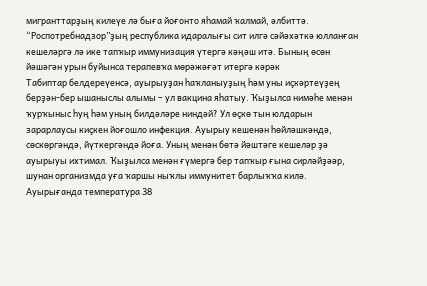мигранттарҙың килеүе лә быға йоғонто яһамай ҡалмай, әлбиттә. “Роспотребнадзор”ҙың республика идаралығы сит илгә сәйәхәткә юлланған кешеләргә лә ике тапҡыр иммунизация үтергә кәңәш итә. Бының өсөн йәшәгән урын буйынса терапевҡа мөрәжәғәт итергә кәрәк
Табиптар белдереүенсә, ауырыуҙан һаҡланыуҙың һәм уны иҫкәртеүҙең берҙән-бер ышаныслы алымы – ул вакцина яһатыу. Ҡыҙылса нимәһе менән ҡурҡыныс һуң һәм уның билдәләре ниндәй? Ул өҫкө тын юлдарын зарарлаусы киҫкен йоғошло инфекция. Ауырыу кешенән һөйләшкәндә, сөскөргәндә, йүткергәндә йоға. Уның менән бөтә йәштәге кешеләр ҙә ауырыуы ихтимал. Ҡыҙылса менән ғүмергә бер тапҡыр ғына сирләйҙәәр, шунан организмда уға ҡаршы ныҡлы иммунитет барлыҡҡа килә. Ауырығанда температура 38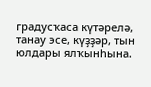градусҡаса күтәрелә, танау эсе, күҙҙәр, тын юлдары ялҡынһына.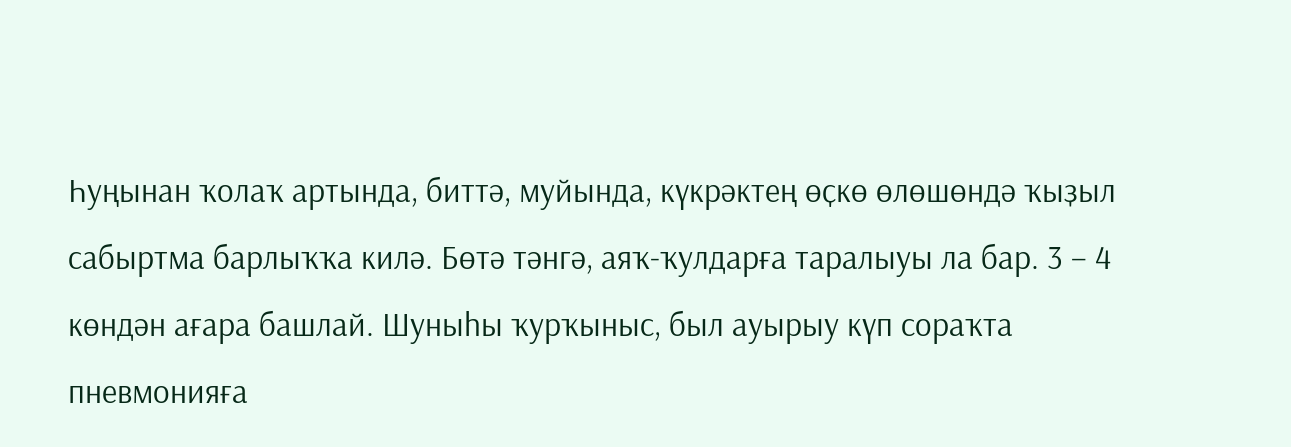Һуңынан ҡолаҡ артында, биттә, муйында, күкрәктең өҫкө өлөшөндә ҡыҙыл сабыртма барлыҡҡа килә. Бөтә тәнгә, аяҡ-ҡулдарға таралыуы ла бар. 3 – 4 көндән ағара башлай. Шуныһы ҡурҡыныс, был ауырыу күп сораҡта пневмонияға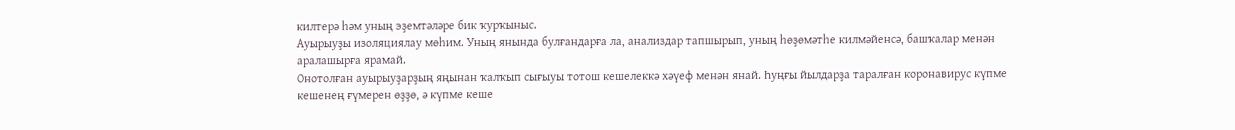килтерә һәм уның эҙемтәләре бик ҡурҡыныс.
Ауырыуҙы изоляциялау мөһим. Уның янында булғандарға ла, анализдар тапшырып, уның һөҙөмәтһе килмәйенсә, башҡалар менән аралашырға ярамай.
Онотолған ауырыуҙарҙың яңынан ҡалҡып сығыуы тотош кешелеккә хәүеф менән янай. Һуңғы йылдарҙа таралған коронавирус күпме кешенең ғүмерен өҙҙө, ә күпме кеше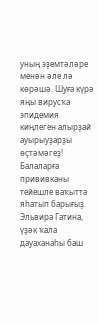уның эҙемтәләре менән әле лә көрәшә. Шуға күрә яңы вирусҡа эпидемия киңлеген алырҙай ауырыуҙарҙы өҫтәмәгеҙ! Балаларға прививканы тейешле ваҡытта яһатып барығыҙ.
Эльвира Гатина, үҙәк ҡала дауаханаһы баш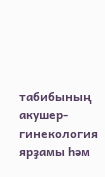табибының акушер-гинекология ярҙамы һәм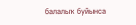балалыҡ буйынса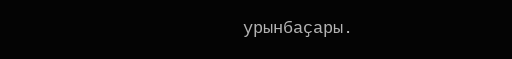урынбаҫары.